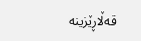قەڵاڕێزینە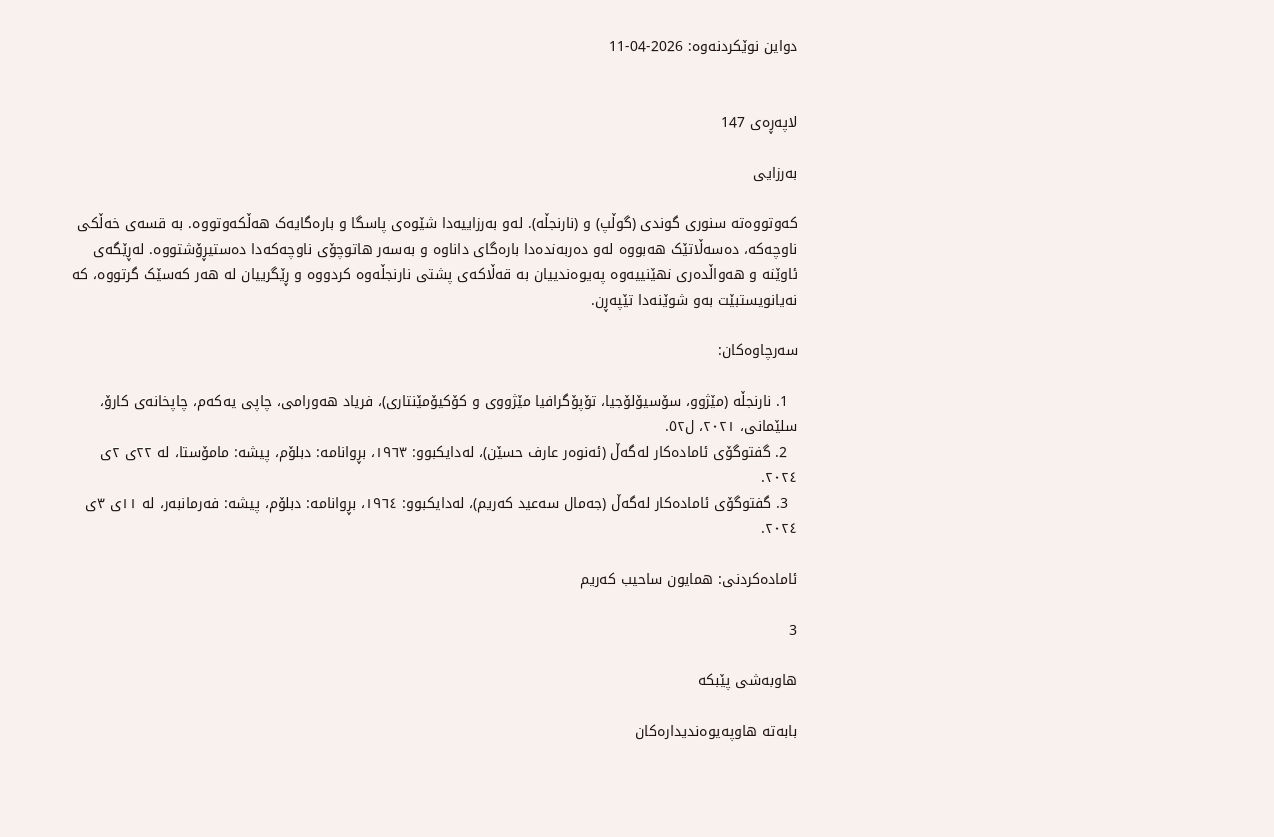دواین نوێکردنەوە: 2026-04-11


لاپەڕەی 147

بەرزایی

کەوتووەتە سنوری گوندی (گوڵپ) و (نارنجڵە). لەو بەرزاییەدا شێوەی پاسگا و بارەگایەک هەڵکەوتووە. بە قسەی خەڵکی ناوچەکە، دەسەڵاتێک هەبووە لەو دەربەندەدا بارەگای داناوە و بەسەر هاتوچۆی ناوچەکەدا دەستیڕۆشتووە. لەڕێگەی ئاوێنە و هەواڵدەری نهێنییەوە پەیوەندییان بە قەڵاکەی پشتی نارنجڵەوە کردووە و ڕێگرییان لە هەر کەسێک گرتووه،‌ کە نەیانویستبێت بەو شوێنەدا تێپەڕن.

سەرچاوەکان:

  1. نارنجڵە (مێژوو، سۆسیۆلۆجیا، تۆپۆگرافیا مێژووی و کۆکیۆمێنتاری)، فریاد هەورامی، چاپی یەکەم، چاپخانەی کارۆ، سلێمانی، ٢٠٢١، ل٥٢.
  2. گفتوگۆی ئامادەکار لەگەڵ (ئەنوەر عارف حسێن)، لەدایکبوو: ١٩٦٣، بڕوانامە: دبلۆم، پیشە: مامۆستا، لە ٢٢ی ٢ی ٢٠٢٤.
  3. گفتوگۆی ئامادەکار لەگەڵ (جەمال سەعید کەریم)، لەدایکبوو: ١٩٦٤، بڕوانامە: دبلۆم، پیشە: فەرمانبەر، لە ١١ی ٣ی ٢٠٢٤.

ئامادەکردنی: همایون ساحیب کەریم

3

هاوبەشی پێبکە

بابەتە هاوپەیوەندیدارەکان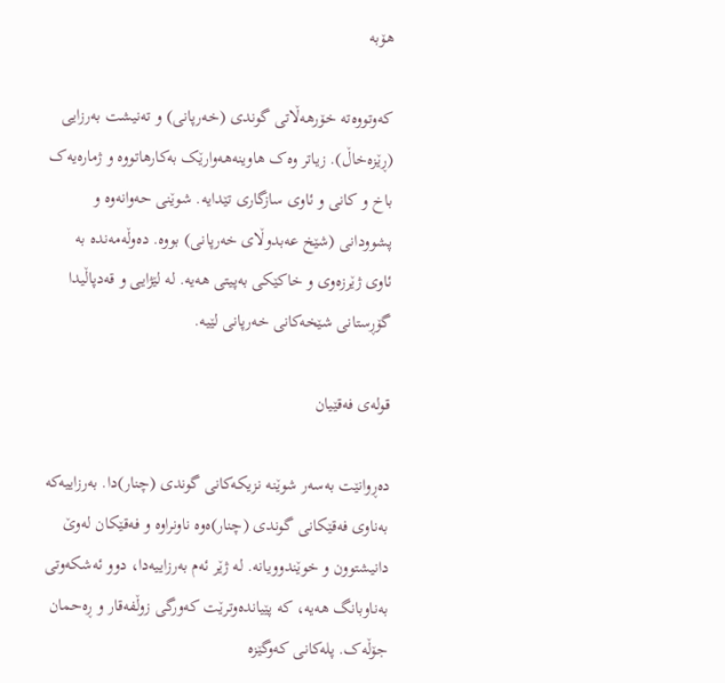هۆبە

کەوتووەتە خۆرهەڵاتی گوندی (خەرپانی) و تەنیشت بەرزایی (ڕێزەخاڵ). زیاتر وەک هاوینەهەوارێک بەکارهاتووە و ژمارەیەک باخ و کانی و ئاوی سازگاری تێدایە. شوێنی حەوانەوە و پشوودانی (شێخ عەبدوڵای خەرپانی) بووە. دەوڵەمەندە بە ئاوی ژێرزەوی و خاکێکی بەپیتی هەیە. لە لێژایی و قەدپاڵیدا گۆڕستانی شێخەکانی خەرپانی لێیە.

قولەی فەقێیان

دەڕوانێت بەسەر شوێنە نزیکەکانی گوندی (چنار)دا. بەرزاییەکە بەناوی فەقێکانی گوندی (چنار)ەوە ناونراوە و فەقێکان لەوێ دانیشتوون و خوێندوویانە. لە ژێر ئەم بەرزاییەدا، دوو ئەشکەوتی بەناوبانگ هەیە، کە پێیاندەوترێت کەورگی زوڵفەقار و ڕەحمان جۆڵەک. پلەکانی کەوگێزە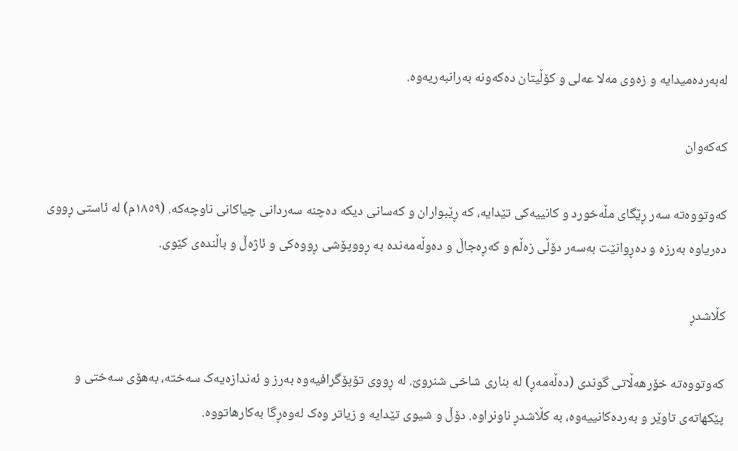لەبەردەمیدایە و زەوی مەلا عەلی و کۆڵیتان دەکەونە بەرانبەریەوە.

کەکەوان

کەوتووەتە سەر ڕێگای مڵەخورد و کانییەکی تێدایە، کە ڕێبواران و کەسانی دیکە دەچنە سەردانی چیاکانی ناوچەکە. (١٨٥٩م) لە ئاستی ڕووی دەریاوە بەرزە و دەڕوانێت بەسەر دۆڵی زەڵم و کەڕەجاڵ و دەوڵەمەندە بە ڕووپۆشی ڕووەکی و ئاژەڵ و باڵندەی کێوی.

کڵاشدڕ

کەوتووەتە خۆرهەڵاتی گوندی (دەڵەمەڕ) لە بناری شاخی شنروێ. لە ڕووی تۆپۆگرافیەوە بەرز و ئەندازەيەک سەختە، بەهۆی سەختی و پێکهاتەی تاوێر و بەردەکانییەوە، بە کڵاشدڕ ناونراوە. دۆڵ و شیوی تێدایە و زیاتر وەک لەوەڕگا بەکارهاتووە.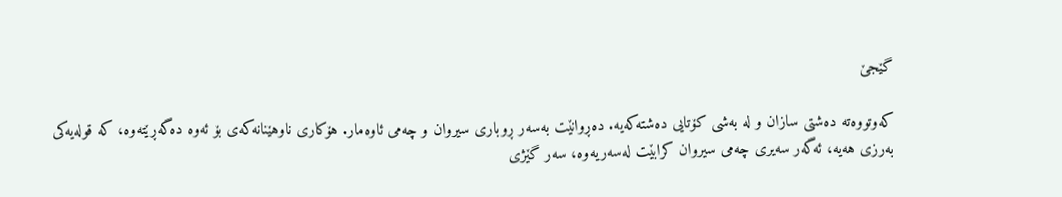گێجێ

کەوتووەتە دەشتی سازان و لە بەشی کۆتایی دەشتەکەیە. دەڕوانێت بەسەر ڕوباری سیروان و چەمی ئاوەمار. هۆکاری ناوهێنانەکەی بۆ ئەوە دەگەڕێتەوە، کە قولەیەکی بەرزی هەیە، ئەگەر سەیری چەمی سیروان کرابێت لەسەریەوە، سەر گێژی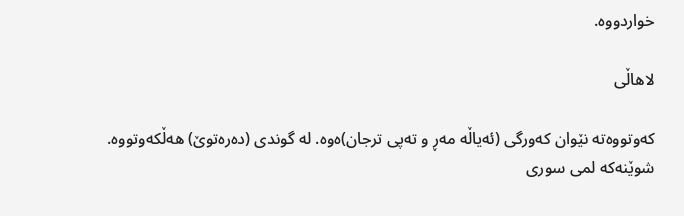خواردووە.

لاهاڵی

کەوتووەتە نێوان کەورگی (ئەیاڵە مەڕ و تەپی ترجان)ەوە. لە گوندی (دەرەتوێ) هەڵکەوتووە. شوێنەکە لمی سوری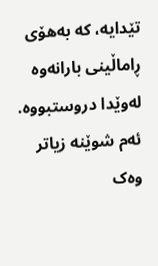تێدایە، کە بەهۆی ڕاماڵینی بارانەوە لەوێدا دروستبووە. ئەم شوێنە زیاتر وەک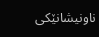ناونیشانێکی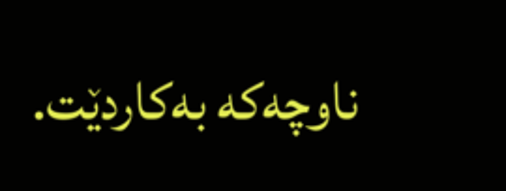ناوچەکە بەکاردێت.